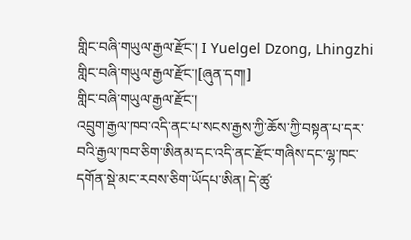གླིང་བཞི་གཡུལ་རྒྱལ་རྫོང་། Ι Yuelgel Dzong, Lhingzhi
གླིང་བཞི་གཡུལ་རྒྱལ་རྫོང་།[ཞུན་དག།]
གླིང་བཞི་གཡུལ་རྒྱལ་རྫོང་།
འབྲུག་རྒྱལ་ཁབ་འདི་ནང་པ་སངས་རྒྱས་ཀྱི་ཆོས་ཀྱི་བསྟན་པ་དར་བའི་རྒྱལ་ཁབ་ཅིག་ཨིནམ་དང་འདི་ནང་རྫོང་གཞིས་དང་ལྷ་ཁང་དགོན་སྡེ་མང་རབས་ཅིག་ཡོདཔ་ཨིན། དེ་ཚུ་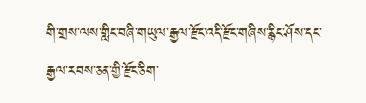གི་གྲས་ལས་གླིང་བཞི་གཡུལ་རྒྱལ་རྫོང་འདི་རྫོང་གཞིས་རྙིང་ཤོས་དང་རྒྱལ་རབས་ཅན་གྱི་རྫོང་ཅིག་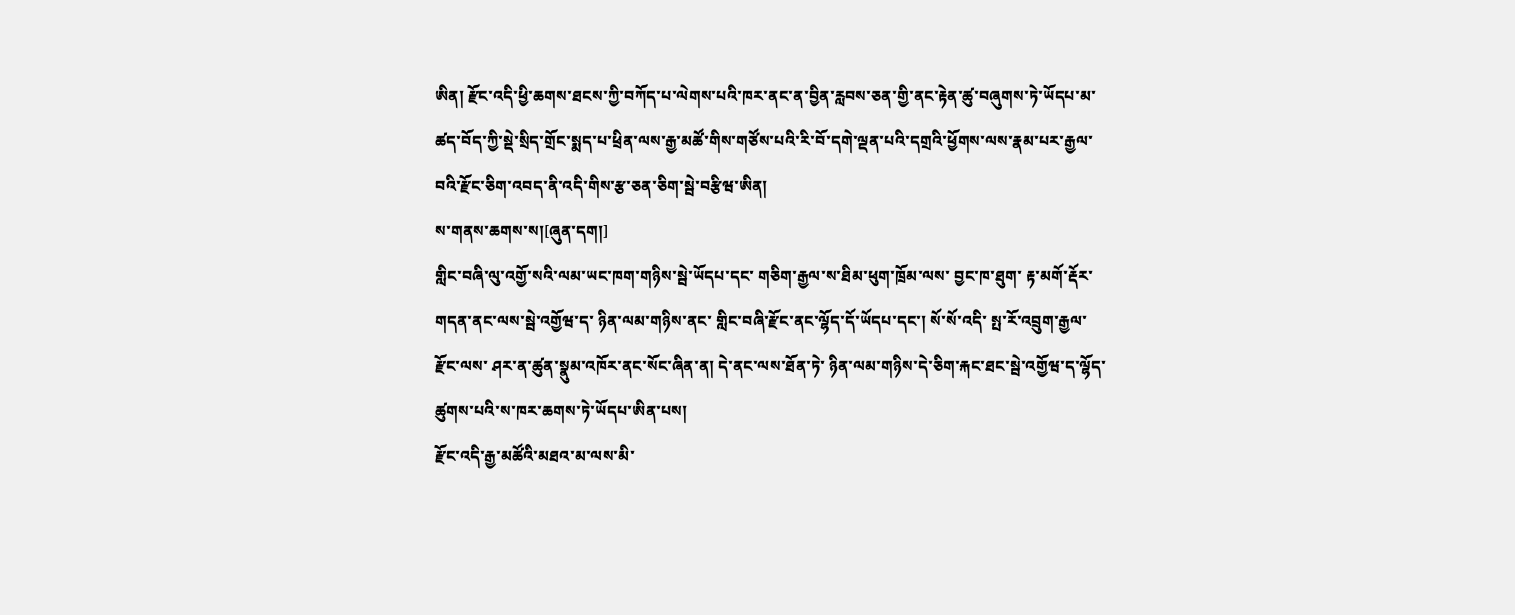ཨིན། རྫོང་འདི་ཕྱི་ཆགས་ཐངས་ཀྱི་བཀོད་པ་ལེགས་པའི་ཁར་ནང་ན་བྱིན་རླབས་ཅན་གྱི་ནང་རྟེན་ཚུ་བཞུགས་ཏེ་ཡོདཔ་མ་ཚད་བོད་ཀྱི་སྡེ་སྲིད་གྲོང་སྨད་པ་ཕྲིན་ལས་རྒྱ་མཚོ་གིས་གཙོས་པའི་རི་བོ་དགེ་ལྡན་པའི་དགྲའི་ཕྱོགས་ལས་རྣམ་པར་རྒྱལ་བའི་རྫོང་ཅིག་འབད་ནི་འདི་གིས་རྩ་ཅན་ཅིག་སྦེ་བརྩིཝ་ཨིན།
ས་གནས་ཆགས་ས།[ཞུན་དག།]
གླིང་བཞི་ལུ་འགྱོ་སའི་ལམ་ཡང་ཁག་གཉིས་སྦེ་ཡོདཔ་དང་ གཅིག་རྒྱལ་ས་ཐིམ་ཕུག་ཁྲོམ་ལས་ བྱང་ཁ་ཐུག་ རྟ་མགོ་རྡོར་གདན་ནང་ལས་སྦེ་འགྱོཝ་ད་ ཉིན་ལམ་གཉིས་ནང་ གླིང་བཞི་རྫོང་ནང་ལྷོད་དོ་ཡོདཔ་དང་། སོ་སོ་འདི་ སྤ་རོ་འབྲུག་རྒྱལ་རྫོང་ལས་ ཤར་ན་ཚུན་སྣུམ་འཁོར་ནང་སོང་ཞིན་ན། དེ་ནང་ལས་ཐོན་ཏེ་ ཉིན་ལམ་གཉིས་དེ་ཅིག་རྐང་ཐང་སྦེ་འགྱོཝ་ད་ལྷོད་ཚུགས་པའི་ས་ཁར་ཆགས་ཏེ་ཡོདཔ་ཨིན་པས།
རྫོང་འདི་རྒྱ་མཚོའི་མཐའ་མ་ལས་མི་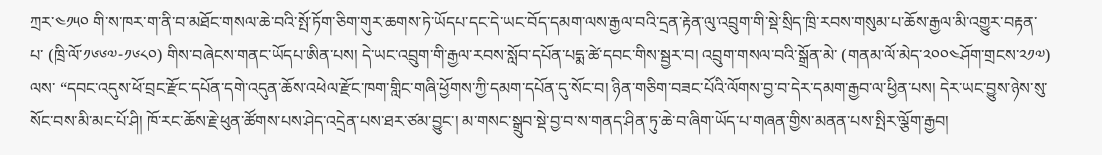ཀྲར་༤༡༥༠ གི་ས་ཁར་ག་ནི་བ་མཐོང་གསལ་ཆེ་བའི་སྤོ་ཏོག་ཅིག་གུར་ཆགས་ཏེ་ཡོདཔ་དང་དེ་ཡང་བོད་དམག་ལས་རྒྱལ་བའི་དྲན་རྟེན་ལུ་འབྲུག་གི་སྡེ་སྲིད་ཁྲི་རབས་གསུམ་པ་ཆོས་རྒྱལ་མི་འགྱུར་བརྟན་པ་ (ཁྲི་ལོ་༡༦༦༧-༡༦༨༠) གིས་བཞེངས་གནང་ཡོདཔ་ཨིན་པས། དེ་ཡང་འབྲུག་གི་རྒྱལ་རབས་སློབ་དཔོན་པདྨ་ཚེ་དབང་གིས་སྦྱར་བ། འབྲུག་གསལ་བའི་སྒྲོན་མེ་ (གནམ་ལོ་མེད་༢༠༠༤ཤོག་གྲངས་༢༡༧) ལས་ “དབང་འདུས་ཕོ་བྲང་རྫོང་དཔོན་དགེ་འདུན་ཆོས་འཕེལ་རྫོང་ཁག་གླིང་གཞི་ཕྱོགས་ཀྱི་དམག་དཔོན་དུ་སོང་བ། ཉིན་གཅིག་བཟང་པོའི་ལོགས་བྱ་བ་དེར་དམག་རྒྱབ་ལ་ཕྱིན་པས། དེར་ཡང་བྱུས་ཉེས་སུ་སོང་བས་མི་མང་པོ་ཤི། ཁོ་རང་ཆོས་རྗེ་ཕུན་ཚོགས་པས་ཤེད་འདྲེན་པས་ཐར་ཙམ་བྱུང་། མ་གསང་སྒྲུབ་སྡེ་བྱ་བ་ས་གནད་ཤིན་ཏུ་ཆེ་བ་ཞིག་ཡོད་པ་གཞན་གྱིས་མནན་པས་སྤིར་ལྕོག་རྒྱབ།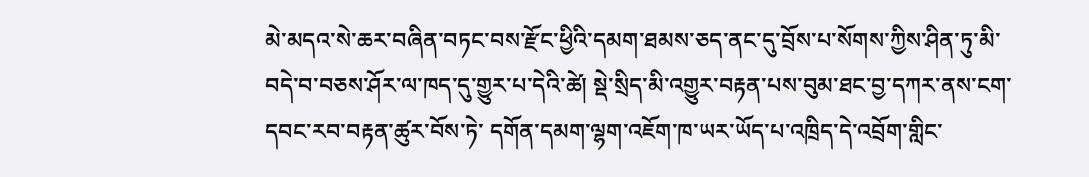མེ་མདའ་སེ་ཆར་བཞིན་བཏང་བས་རྫོང་ཕྱིའི་དམག་ཐམས་ཅད་ནང་དུ་བྲོས་པ་སོགས་ཀྱིས་ཤིན་ཏུ་མི་བདེ་བ་བཅས་ཤོར་ལ་ཁད་དུ་གྱུར་པ་དེའི་ཚེ། སྡེ་སྲིད་མི་འགྱུར་བརྟན་པས་བུམ་ཐང་བྱ་དཀར་ནས་ངག་དབང་རབ་བརྟན་ཚུར་བོས་ཏེ་ དགོན་དམག་ལྷག་འཇོག་ཁ་ཡར་ཡོད་པ་འཁྲིད་དེ་འབྲོག་གླིང་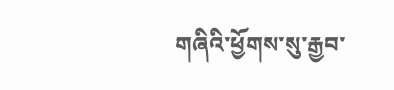གཞིའི་ཕྱོགས་སུ་རྒྱབ་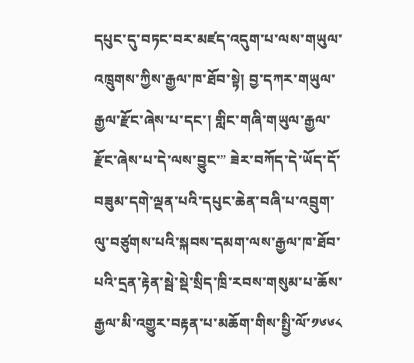དཔུང་དུ་བཏང་བར་མཛད་འདུག་པ་ལས་གཡུལ་འཁྲུགས་ཀྱིས་རྒྱལ་ཁ་ཐོབ་སྟེ། བྱ་དཀར་གཡུལ་རྒྱལ་རྫོང་ཞེས་པ་དང་། གླིང་གཞི་གཡུལ་རྒྱལ་རྫོང་ཞེས་པ་དེ་ལས་བྱུང་” ཟེར་བཀོད་དེ་ཡོད་དོ་བཟུམ་དགེ་ལྡན་པའི་དཔུང་ཆེན་བཞི་པ་འབྲུག་ལུ་བཙུགས་པའི་སྐབས་དམག་ལས་རྒྱལ་ཁ་ཐོབ་པའི་དྲན་རྟེན་སྦེ་སྡེ་སྲིད་ཁྲི་རབས་གསུམ་པ་ཆོས་རྒྱལ་མི་འགྱུར་བརྟན་པ་མཆོག་གིས་སྤྱི་ལོ་༡༦༦༨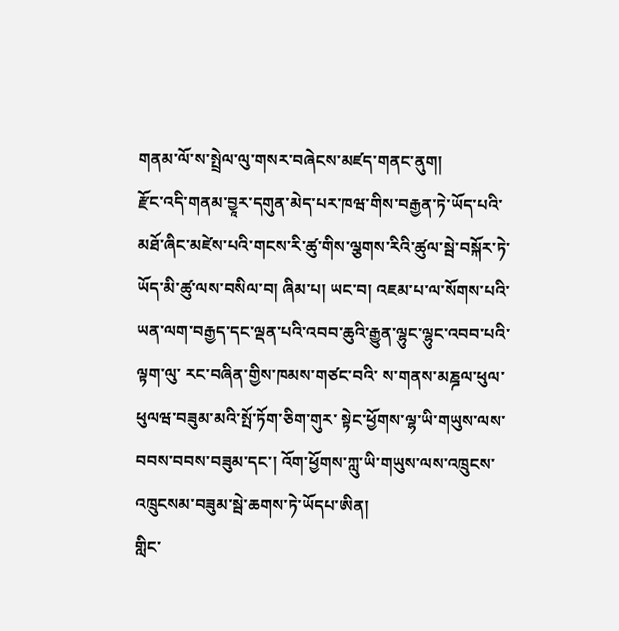གནམ་ལོ་ས་སྤྲེལ་ལུ་གསར་བཞེངས་མཛད་གནང་ནུག།
རྫོང་འདི་གནམ་བྱཱར་དགུན་མེད་པར་ཁཝ་གིས་བརྒྱན་ཏེ་ཡོད་པའི་མཐོ་ཞིང་མཛེས་པའི་གངས་རི་ཚུ་གིས་ལྕགས་རིའི་ཚུལ་སྦེ་བསྐོར་ཏེ་ཡོད་མི་ཚུ་ལས་བསིལ་བ། ཞིམ་པ། ཡང་བ། འཇམ་པ་ལ་སོགས་པའི་ཡན་ལག་བརྒྱད་དང་ལྡན་པའི་འབབ་ཆུའི་རྒྱུན་ལྷུང་ལྷུང་འབབ་པའི་ལྟག་ལུ་ རང་བཞིན་གྱིས་ཁམས་གཙང་བའི་ ས་གནས་མཎྜལ་ཕུལ་ཕུལཝ་བཟུམ་མའི་སྤོ་ཏོག་ཅིག་གུར་ སྟེང་ཕྱོགས་ལྷ་ཡི་གཡུས་ལས་བབས་བབས་བཟུམ་དང་། འོག་ཕྱོགས་ཀླུ་ཡི་གཡུས་ལས་འཁྲུངས་འཁྲུངསམ་བཟུམ་སྦེ་ཆགས་ཏེ་ཡོདཔ་ཨིན།
གླིང་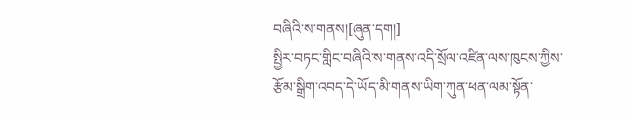བཞིའི་ས་གནས།[ཞུན་དག།]
སྤྱིར་བཏང་གླིང་བཞིའི་ས་གནས་འདི་སྲོལ་འཛིན་ལས་ཁུངས་ཀྱིས་རྩོམ་སྒྲིག་འབད་དེ་ཡོད་མི་གནས་ཡིག་ཀུན་ཕན་ལམ་སྟོན་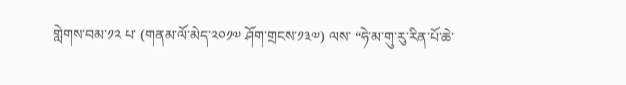གླེགས་བམ་༡༢ པ་ (གནམ་ལོ་མེད་༢༠༡༧ ཤོག་གྲངས་༡༣༧) ལས་ “ཧེ་མ་གུ་རུ་རིན་པོ་ཆེ་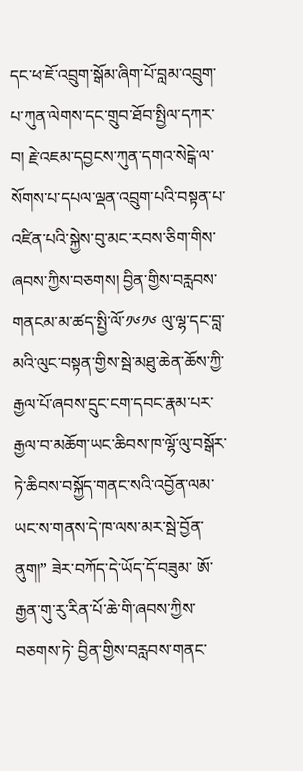དང་ཕ་ཇོ་འབྲུག་སྒོམ་ཞིག་པོ་བླམ་འབྲུག་པ་ཀུན་ལེགས་དང་གྲུབ་ཐོབ་སྤྱིལ་དཀར་བ། རྗེ་འཇམ་དབྱངས་ཀུན་དགའ་སེངྒེ་ལ་སོགས་པ་དཔལ་ལྡན་འབྲུག་པའི་བསྟན་པ་འཛིན་པའི་སྐྱེས་བུ་མང་རབས་ཅིག་གིས་ཞབས་ཀྱིས་བཅགས། བྱིན་གྱིས་བརླབས་གནངམ་མ་ཚད་སྤྱི་ལོ་༡༦༡༦ ལུ་ལྷ་དང་བླ་མའི་ལུང་བསྟན་གྱིས་སྦེ་མཐུ་ཆེན་ཆོས་ཀྱི་རྒྱལ་པོ་ཞབས་དྲུང་ངག་དབང་རྣམ་པར་རྒྱལ་བ་མཆོག་ཡང་ཆིབས་ཁ་ལྷོ་ལུ་བསྒོར་ཏེ་ཆིབས་བསྐྱོད་གནང་སའི་འབྱོན་ལམ་ཡང་ས་གནས་དེ་ཁ་ལས་མར་སྦེ་བྱོན་ནུག།” ཟེར་བཀོད་དེ་ཡོད་དོ་བཟུམ་ ཨོ་རྒྱན་གུ་རུ་རིན་པོ་ཆེ་གི་ཞབས་ཀྱིས་བཅགས་ཏེ་ བྱིན་གྱིས་བརླབས་གནང་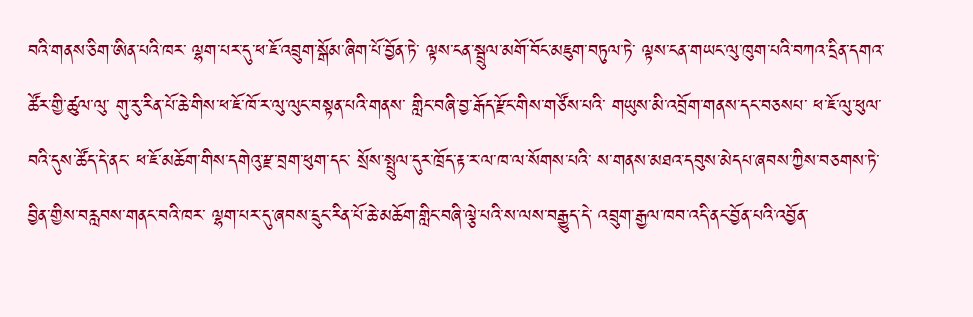བའི་གནས་ཅིག་ཨིན་པའི་ཁར་ ལྷག་པར་དུ་ཕ་ཇོ་འབྲུག་སྒོམ་ཞིག་པོ་བྱོན་ཏེ་ ལྟས་ངན་སྦྲུལ་མགོ་བོང་མཇུག་བཏུལ་ཏེ་ ལྟས་ངན་གཡང་ལུ་ཁུག་པའི་བཀའ་དྲིན་དགའ་ཚོར་གྱི་ཚུལ་ལུ་ གུ་རུ་རིན་པོ་ཆེ་གིས་ཕ་ཇོ་ཁོ་ར་ལུ་ལུང་བསྟན་པའི་གནས་ གླིང་བཞི་བྱ་རྒོད་རྫོང་གིས་གཙོས་པའི་ གཡུས་མི་འབྲོག་གནས་དང་བཅསཔ་ ཕ་ཇོ་ལུ་ཕུལ་བའི་དུས་ཚོད་དེ་ནང་ ཕ་ཇོ་མཆོག་གིས་དགེའུ་རྫ་བྲག་ཕུག་དང་ སྲོས་སྤྲུལ་དུར་ཁྲོད་རྟ་ར་ལ་ཁ་ལ་སོགས་པའི་ ས་གནས་མཐའ་དབུས་མེདཔ་ཞབས་ཀྱིས་བཅགས་ཏེ་ བྱིན་གྱིས་བརླབས་གནང་བའི་ཁར་ ལྷག་པར་དུ་ཞབས་དྲུང་རིན་པོ་ཆེ་མཆོག་གླིང་བཞི་ལྕེ་པའི་ས་ལས་བརྒྱུད་དེ་ འབྲུག་རྒྱལ་ཁབ་འདི་ནང་བྱོན་པའི་འབྱོན་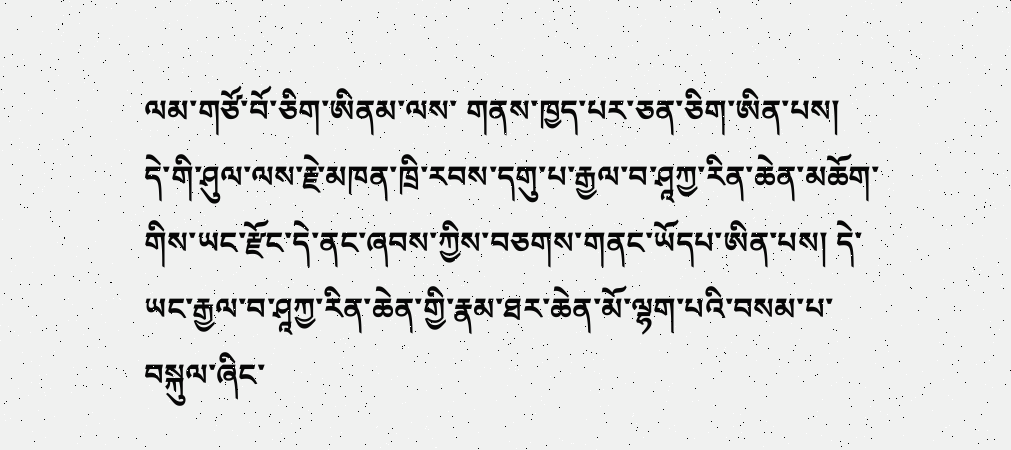ལམ་གཙོ་བོ་ཅིག་ཨིནམ་ལས་ གནས་ཁྱད་པར་ཅན་ཅིག་ཨིན་པས།
དེ་གི་ཤུལ་ལས་རྗེ་མཁན་ཁྲི་རབས་དགུ་པ་རྒྱལ་བ་ཤཱཀྱ་རིན་ཆེན་མཆོག་གིས་ཡང་རྫོང་དེ་ནང་ཞབས་ཀྱིས་བཅགས་གནང་ཡོདཔ་ཨིན་པས། དེ་ཡང་རྒྱལ་བ་ཤཱཀྱ་རིན་ཆེན་གྱི་རྣམ་ཐར་ཆེན་མོ་ལྷག་པའི་བསམ་པ་བསྐུལ་ཞིང་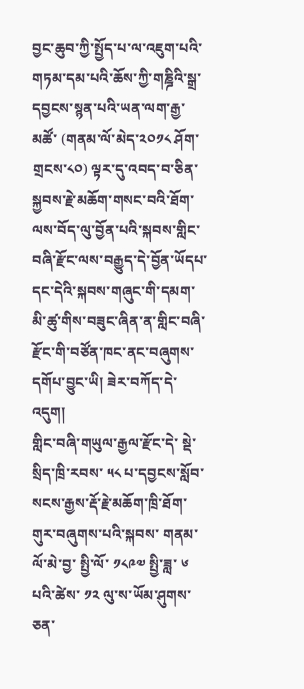བྱང་ཆུབ་ཀྱི་སྤྱོད་པ་ལ་འཇུག་པའི་གཏམ་དམ་པའི་ཆོས་ཀྱི་གཎྜིའི་སྒྲ་དབྱངས་སྙན་པའི་ཡན་ལག་རྒྱ་མཚོ་ (གནམ་ལོ་མེད་༢༠༡༨ ཤོག་གྲངས་༨༠) ལྟར་དུ་འབད་བ་ཅིན་སྐྱབས་རྗེ་མཆོག་གསང་བའི་ཐོག་ལས་བོད་ལུ་བྱོན་པའི་སྐབས་གླིང་བཞི་རྫོང་ལས་བརྒྱུད་དེ་བྱོན་ཡོདཔ་དང་དེའི་སྐབས་གཞུང་གི་དམག་མི་ཚུ་གིས་བཟུང་ཞིན་ན་གླིང་བཞི་རྫོང་གི་བཙོན་ཁང་ནང་བཞུགས་དགོཔ་བྱུང་ཡི། ཟེར་བཀོད་དེ་འདུག།
གླིང་བཞི་གཡུལ་རྒྱལ་རྫོང་དེ་ སྡེ་སྲིད་ཁྲི་རབས་ ༥༨ པ་དབྱངས་སློབ་སངས་རྒྱས་རྡོ་རྗེ་མཆོག་ཁྲི་ཐོག་གུར་བཞུགས་པའི་སྐབས་ གནམ་ལོ་མེ་བྱ་ སྤྱི་ལོ་ ༡༨༩༧ སྤྱི་ཟླ་ ༦ པའི་ཚེས་ ༡༢ ལུ་ས་ཡོམ་ཤུགས་ཅན་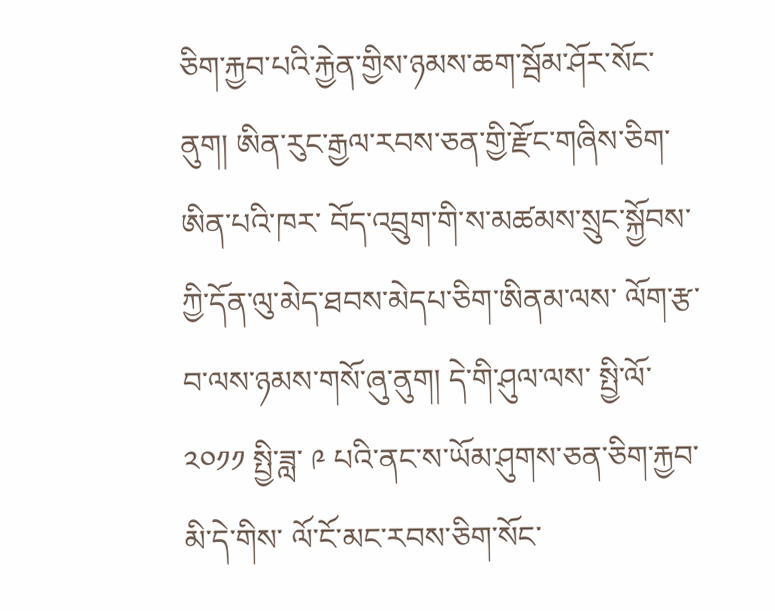ཅིག་རྐྱབ་པའི་རྐྱེན་གྱིས་ཉམས་ཆག་སྦོམ་ཤོར་སོང་ནུག། ཨིན་རུང་རྒྱལ་རབས་ཅན་གྱི་རྫོང་གཞིས་ཅིག་ཨིན་པའི་ཁར་ བོད་འབྲུག་གི་ས་མཚམས་སྲུང་སྐྱོབས་ཀྱི་དོན་ལུ་མེད་ཐབས་མེདཔ་ཅིག་ཨིནམ་ལས་ ལོག་རྩ་བ་ལས་ཉམས་གསོ་ཞུ་ནུག། དེ་གི་ཤུལ་ལས་ སྤྱི་ལོ་ ༢༠༡༡ སྤྱི་ཟླ་ ༩ པའི་ནང་ས་ཡོམ་ཤུགས་ཅན་ཅིག་རྐྱབ་མི་དེ་གིས་ ལོ་ངོ་མང་རབས་ཅིག་སོང་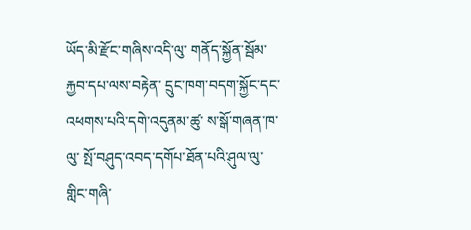ཡོད་མི་རྫོང་གཞིས་འདི་ལུ་ གནོད་སྐྱོན་སྦོམ་རྐྱབ་དཔ་ལས་བརྟེན་ དྲུང་ཁག་བདག་སྐྱོང་དང་ འཕགས་པའི་དགེ་འདུནམ་ཚུ་ ས་སྒོ་གཞན་ཁ་ལུ་ སྤོ་བཤུད་འབད་དགོཔ་ཐོན་པའི་ཤུལ་ལུ་ གླིང་གཞི་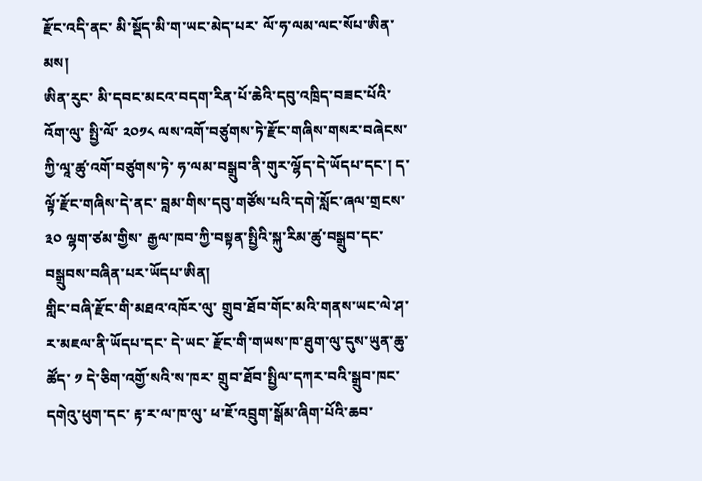རྫོང་འདི་ནང་ མི་སྡོད་མི་ག་ཡང་མེད་པར་ ལོ་ཧ་ལམ་ལང་སོཔ་ཨིན་མས།
ཨིན་རུང་ མི་དབང་མངའ་བདག་རིན་པོ་ཆེའི་དབུ་འཁྲིད་བཟང་པོའི་འོག་ལུ་ སྤྱི་ལོ་ ༢༠༡༨ ལས་འགོ་བཙུགས་ཏེ་རྫོང་གཞིས་གསར་བཞེངས་ཀྱི་ལཱ་ཚུ་འགོ་བཙུགས་ཏེ་ ཧ་ལམ་བསྒྲུབ་ནི་གུར་ལྷོད་དེ་ཡོདཔ་དང་། ད་ལྟོ་རྫོང་གཞིས་དེ་ནང་ བླམ་གིས་དབུ་གཙོས་པའི་དགེ་སློང་ཞལ་གྲངས་ ༣༠ ལྷག་ཙམ་གྱིས་ རྒྱལ་ཁབ་ཀྱི་བསྟན་སྤྱིའི་སྐུ་རིམ་ཚུ་བསྒྲུབ་དང་བསྒྲུབས་བཞིན་པར་ཡོདཔ་ཨིན།
གླིང་བཞི་རྫོང་གི་མཐའ་འཁོར་ལུ་ གྲུབ་ཐོབ་གོང་མའི་གནས་ཡང་ལེ་ཤ་ར་མཇལ་ནི་ཡོདཔ་དང་ དེ་ཡང་ རྫོང་གི་གཡས་ཁ་ཐུག་ལུ་དུས་ཡུན་ཆུ་ཚོད་ ༡ དེ་ཅིག་འགྱོ་སའི་ས་ཁར་ གྲུབ་ཐོབ་སྤྱིལ་དཀར་བའི་སྒྲུབ་ཁང་དགེའུ་ཕུག་དང་ རྟ་ར་ལ་ཁ་ལུ་ ཕ་ཇོ་འབྲུག་སྒོམ་ཞིག་པོའི་ཆབ་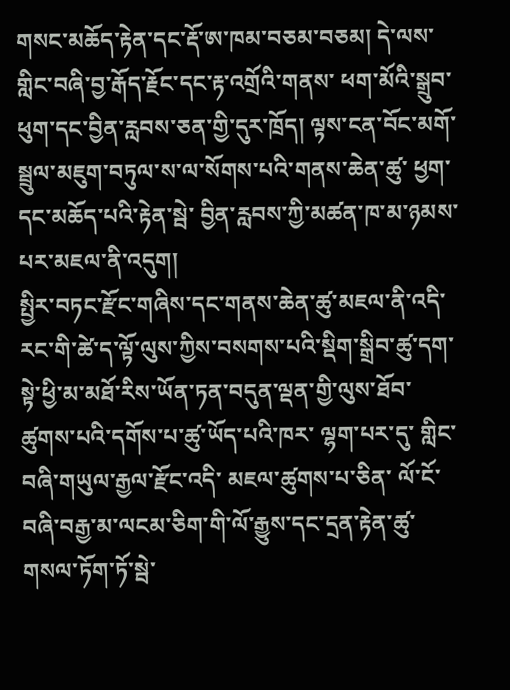གསང་མཆོད་རྟེན་དང་རྡོ་ཨ་ཁམ་བཅམ་བཅམ། དེ་ལས་ གླིང་བཞི་བྱ་རྒོད་རྗོང་དང་རྟ་འགྲོའི་གནས་ ཕག་མོའི་སྒྲུབ་ཕུག་དང་བྱིན་རླབས་ཅན་གྱི་དུར་ཁྲོད། ལྟས་ངན་བོང་མགོ་སྦྲུལ་མཇུག་བཏུལ་ས་ལ་སོགས་པའི་གནས་ཆེན་ཚུ་ ཕྱག་དང་མཆོད་པའི་རྟེན་སྦེ་ བྱིན་རླབས་ཀྱི་མཚན་ཁ་མ་ཉམས་པར་མཇལ་ནི་འདུག།
སྤྱིར་བཏང་རྫོང་གཞིས་དང་གནས་ཆེན་ཚུ་མཇལ་ནི་འདི་ རང་གི་ཚེ་ད་ལྟོ་ལུས་ཀྱིས་བསགས་པའི་སྡིག་སྒྲིབ་ཚུ་དག་སྟེ་ཕྱི་མ་མཐོ་རིས་ཡོན་ཏན་བདུན་ལྡན་གྱི་ལུས་ཐོབ་ཚུགས་པའི་དགོས་པ་ཚུ་ཡོད་པའི་ཁར་ ལྷག་པར་དུ་ གླིང་བཞི་གཡུལ་རྒྱལ་རྫོང་འདི་ མཇལ་ཚུགས་པ་ཅིན་ ལོ་ངོ་བཞི་བརྒྱ་མ་ལངམ་ཅིག་གི་ལོ་རྒྱུས་དང་དྲན་རྟེན་ཚུ་གསལ་ཏོག་ཏོ་སྦེ་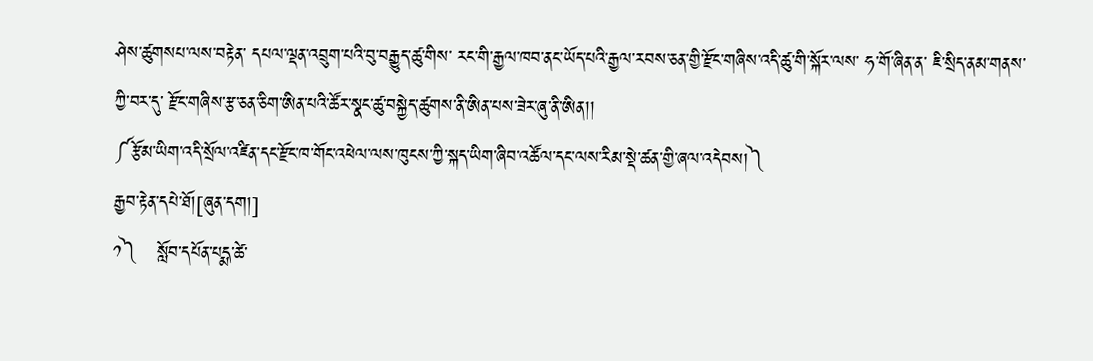ཤེས་ཚུགསཔ་ལས་བརྟེན་ དཔལ་ལྡན་འབྲུག་པའི་བུ་བརྒྱུད་ཚུ་གིས་ རང་གི་རྒྱལ་ཁབ་ནང་ཡོད་པའི་རྒྱལ་རབས་ཅན་གྱི་རྫོང་གཞིས་འདི་ཚུ་གི་སྐོར་ལས་ ཧ་གོ་ཞིན་ན་ ཇི་སྲིད་ནམ་གནས་ཀྱི་བར་དུ་ རྫོང་གཞིས་རྩ་ཅན་ཅིག་ཨིན་པའི་ཚོར་སྣང་ཚུ་བསྐྱེད་ཚུགས་ནི་ཨིན་པས་ཟེར་ཞུ་ནི་ཨིན།།
༼རྩོམ་ཡིག་འདི་སྲོལ་འཛིན་དང་རྫོང་ཁ་གོང་འཕེལ་ལས་ཁུངས་ཀྱི་སྐད་ཡིག་ཞིབ་འཚོལ་དང་ལས་རིམ་སྡེ་ཚན་གྱི་ཞལ་འདེབས།༽
རྒྱབ་རྟེན་དཔེ་ཐོ།[ཞུན་དག།]
༡༽   སློབ་དཔོན་པདྨ་ཚེ་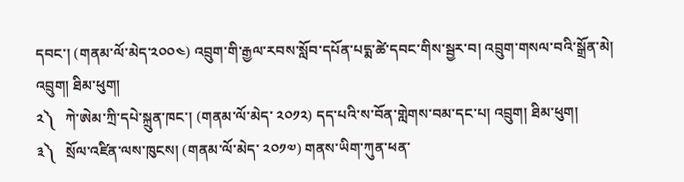དབང་། (གནམ་ལོ་མེད་༢༠༠༤) འབྲུག་གི་རྒྱལ་རབས་སློབ་དཔོན་པདྨ་ཚེ་དབང་གིས་སྦྱར་བ། འབྲུག་གསལ་བའི་སྒྲོན་མེ། འབྲུག། ཐིམ་ཕུག།
༢༽   ཀེ་ཨེམ་ཀྲི་དཔེ་སྐྲུན་ཁང་། (གནམ་ལོ་མེད་ ༢༠༡༢) དད་པའི་ས་བོན་གླེགས་བམ་དང་པ། འབྲུག། ཐིམ་ཕུག།
༣༽   སྲོལ་འཛིན་ལས་ཁུངས། (གནམ་ལོ་མེད་ ༢༠༡༧) གནས་ཡིག་ཀུན་ཕན་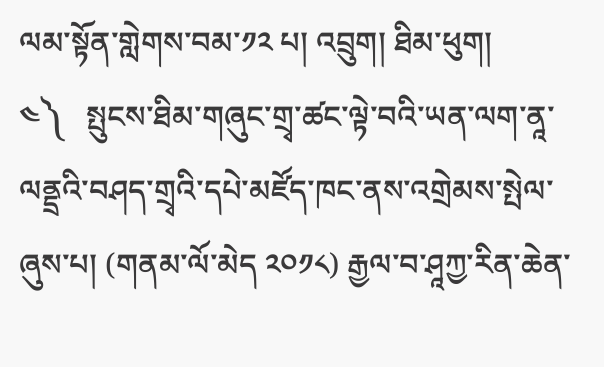ལམ་སྟོན་གླེགས་བམ་༡༢ པ། འབྲུག། ཐིམ་ཕུག།
༤༽   སྤུངས་ཐིམ་གཞུང་གྲྭ་ཚང་ལྟེ་བའི་ཡན་ལག་ནཱ་ལནྡྲའི་བཤད་གྲྭའི་དཔེ་མཛོད་ཁང་ནས་འགྲེམས་སྤེལ་ཞུས་པ། (གནམ་ལོ་མེད ༢༠༡༨) རྒྱལ་བ་ཤཱཀྱ་རིན་ཆེན་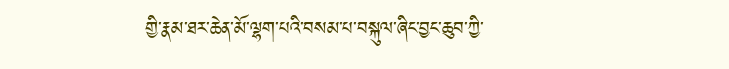གྱི་རྣམ་ཐར་ཆེན་མོ་ལྷག་པའི་བསམ་པ་བསྐུལ་ཞིང་བྱང་ཆུབ་ཀྱི་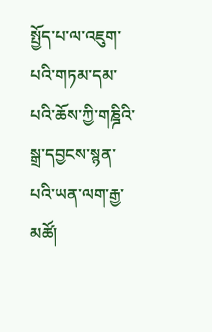སྤྱོད་པ་ལ་འཇུག་པའི་གཏམ་དམ་པའི་ཆོས་ཀྱི་གཎྜིའི་སྒྲ་དབྱངས་སྙན་པའི་ཡན་ལག་རྒྱ་མཚོ།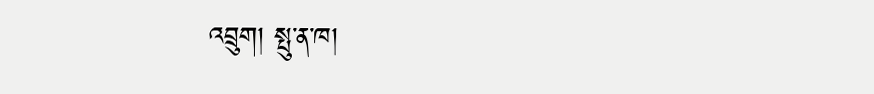འབྲུག། སྤུ་ན་ཁ།